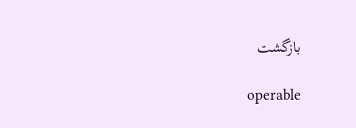بازگشت

operable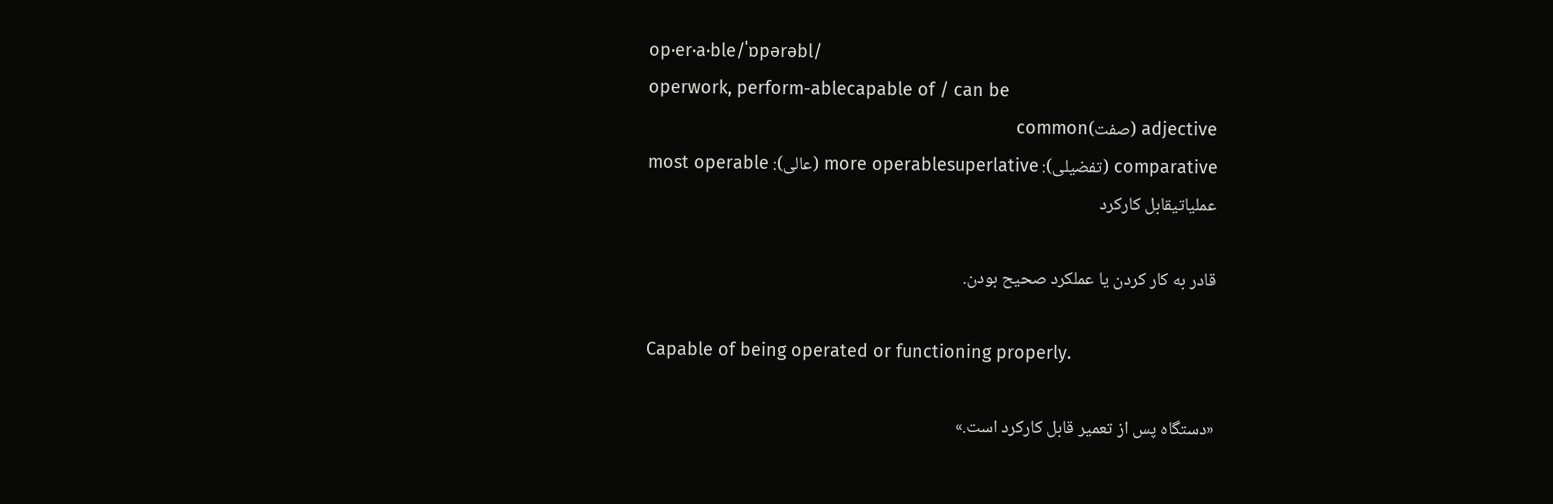op·er·a·ble/ˈɒpərəbl/
operwork, perform-ablecapable of / can be
adjective (صفت)common
comparative (تفضیلی): more operablesuperlative (عالی): most operable
عملیاتیقابل کارکرد

قادر به کار کردن یا عملکرد صحیح بودن.

Capable of being operated or functioning properly.

«دستگاه پس از تعمیر قابل کارکرد است.»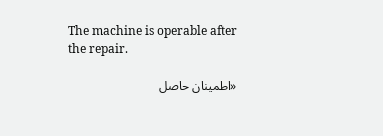The machine is operable after the repair.

«اطمینان حاصل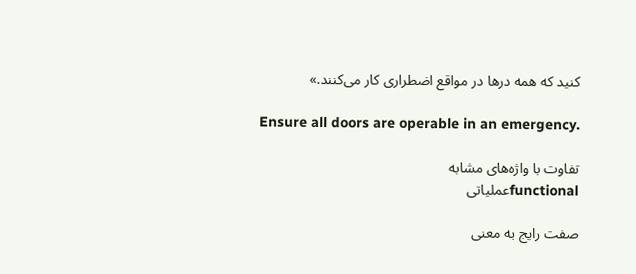کنید که همه درها در مواقع اضطراری کار می‌کنند.»

Ensure all doors are operable in an emergency.

تفاوت با واژه‌های مشابه
functionalعملیاتی

صفت رایج به معنی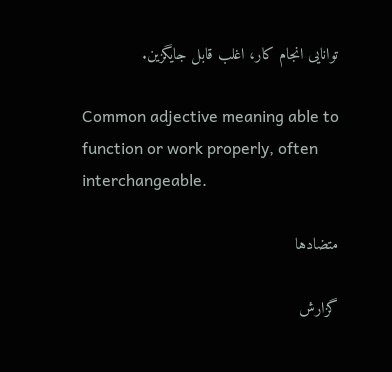توانایی انجام کار، اغلب قابل جایگزین.

Common adjective meaning able to function or work properly, often interchangeable.

متضادها

گزارش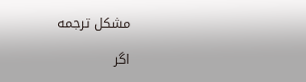مشکل ترجمه

اگر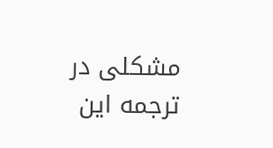مشکلی در ترجمه این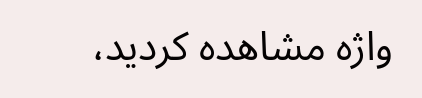واژه مشاهده کردید،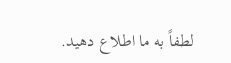لطفاً به ما اطلاع دهید.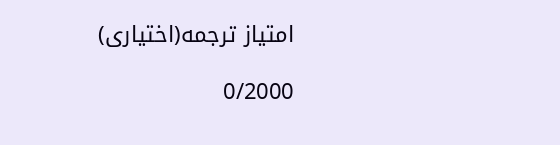امتیاز ترجمه(اختیاری)

0/2000